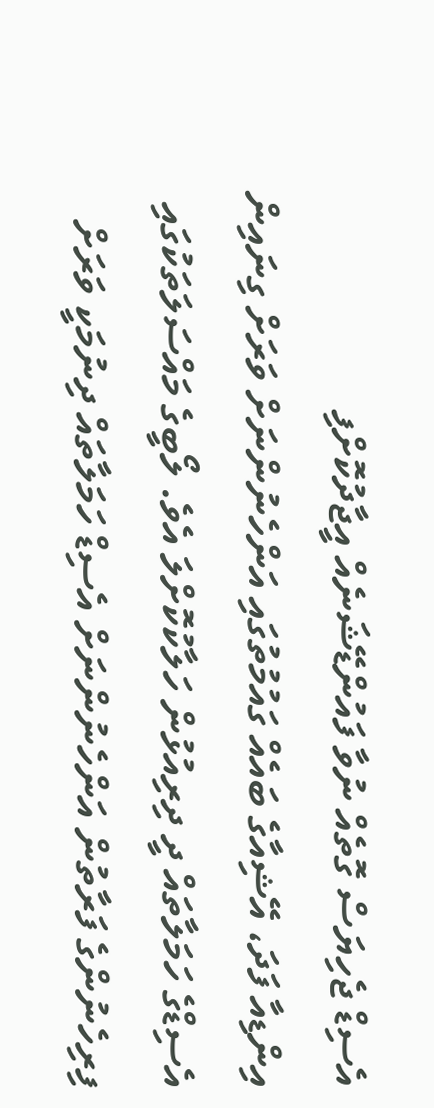އެސިޑް ޖެހިޔަސް ގޮތެއް ނުވާ ފައުންޑޭޝަނެއް އީޖާދުކޮށްފި
އިންޑިއާ ފަދަ، އޭޝިއާގެ ބައެއް ގައުމުތުގައި އަންހެނުންނަށް ވަރަށް ގިނައިން އެސިޑްގެ ހަމަލާތައް ދީ ދިރިއުޅުން ހަލާކުކޮށްލަ އެވެ. ލޯބީގެ މައްސަލަތަކުގައި ފިރިހެނުންގެ ފަރާތުން އަންހެނުންނަށް އެސިޑް ހަމަލާތައް ދިނުމަކީ ވަރަށް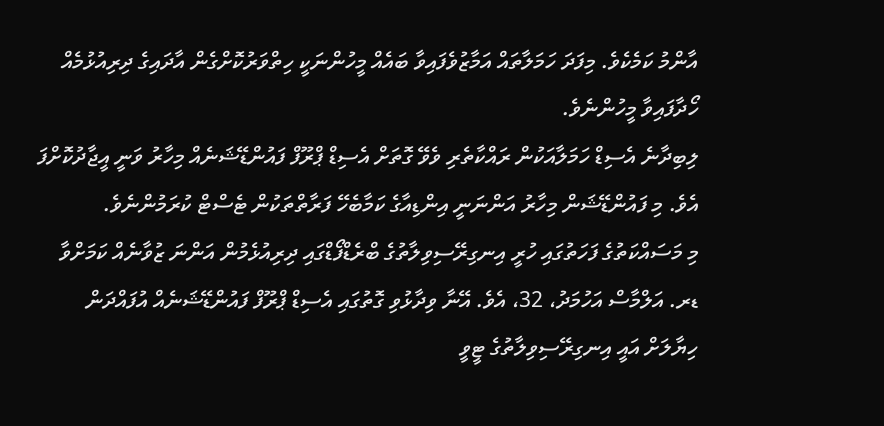އާންމު ކަމެކެވެ. މިފަދަ ހަމަލާތައް އަމާޒުވެފައިވާ ބައެއް މީހުންނަކީ ހިތްވަރުކޮށްގެން އާދައިގެ ދިރިއުޅުމެއް ހޯދާފައިވާ މީހުންނެވެ.
ލިބިދާނެ އެސިޑް ހަމަލާއަކުން ރައްކާތެރި ވެވޭ ގޮތަށް އެސިޑް ޕްރޫފް ފައުންޑޭޝަނެއް މިހާރު ވަނީ އީޖާދުކޮށްފަ އެވެ. މި ފައުންޑޭޝަން މިހާރު އަންނަނީ އިންޑިއާގެ ކަމާބެހޭ ފަރާތްތަކުން ޓެސްޓް ކުރަމުންނެވެ.
މި މަސައްކަތުގެ ފަހަތުގައި ހުރީ އިނގިރޭސިވިލާތުގެ ބްރެޑްފޯޑްގައި ދިރިއުޅެމުން އަންނަ ޒުވާނެއް ކަމަށްވާ ޑރ. އަލްމާސް އަހުމަދު، 32، އެވެ. އޭނާ ވިދާޅުވި ގޮތުގައި އެސިޑް ޕްރޫފް ފައުންޑޭޝަނެއް އުފައްދަން ހިޔާލަށް އައީ އިނގިރޭސިވިލާތުގެ ޓީވީ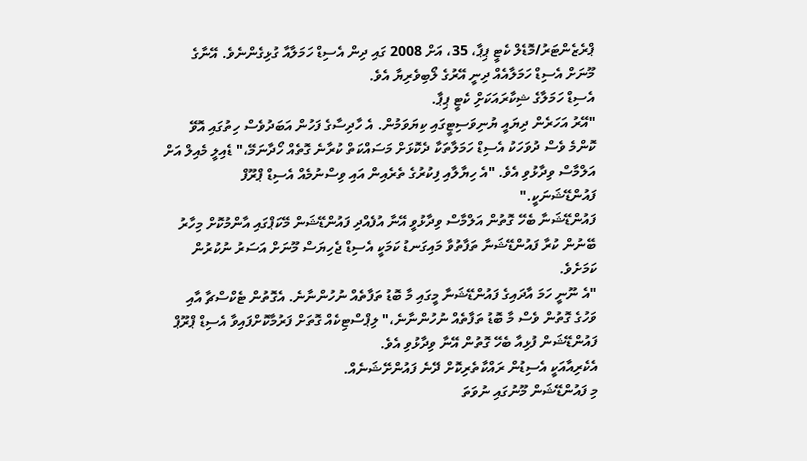ޕްރެޒެންޓަރު/މޮޑެލް ކެޓީ ޕިޕާ، 35، އަށް 2008 ގައި ދިން އެސިޑް ހަމަލާއާ ގުޅިގެންނެވެ. އޭނާގެ މޫނަށް އެސިޑް ހަމަލާއެއް ދިނީ އޭރުގެ ލޯބިވެރިޔާ އެވެ.
އެސިޑް ހަމަލާގެ ޝިކާރައަކަށްި ކެޓީ ޕިޕާ.
"އޭރު އަހަރެން ދިޔައީ ޔުނިވަސިޓީގައި ކިޔަވަމުން. އެ ހާދިސާގެ ފަހުން އަބަދުވެސް ހިތުގައި އޮވޭ ކޮންމެ ވެސް ދުވަހަކު އެސިޑް ހަމަލާތަކާ ދެކޮޅަށް މަސައްކަތް ކުރާނެ ގޮތެއް ހޯދާނަމޭ،" ޑެއިލީ މެއިލް އަށް އަލްމާސް ވިދާޅުވި އެވެ. "އެ ހިޔާލާއި ފިކުރުގެ ތެރެއިން އައި ވިސްނުމެއް އެސިޑް ޕްރޫފް ފައުންޑޭޝަނަކީ."
ފައުންޑޭޝަނާ ބެހޭ ގޮތުން އަލްމާސް ވިދާޅުވީ އޭނާ އުފެއްދި ފައުންޑޭޝަން މޭކަޕްގައި އާންމުކޮށް މިހާރު ބޭނުން ކުރާ ފައުންޑޭޝަނާ ތަފާތުވާ މައިގަނޑު ކަމަކީ އެސިޑް ޖެހިޔަސް މޫނަށް އަސަރު ނުކުރުން ކަމަށެވެ.
"އެ ނޫނީ ހަމަ އާދައިގެ ފައުންޑޭޝަނާ މީގައި މާ ބޮޑު ތަފާތެއް ނުހުންނާނެ. އެގޮތުން ޓެކްސްޗާ އާއި ވަހުގެ ގޮތުން ވެސް މާ ބޮޑު ތަފާތެއް ނުހުންނާނެ،" ލިޕްސްޓިކެއް ގޮތަށް ފަރުމާކޮށްފައިވާ އެސިޑް ޕްރޫޕް ފައުންޑޭޝަން ފުޅިއާ ބެހޭ ގޮތުން އޭނާ ވިދާޅުވި އެވެ.
އެކެރިއާއަކީ އެސިޑުން ރައްކާތެރިކޮށް ދޭނެ ފައުންށޭޝަނެއް.
މި ފައުންޑޭޝަން މޫނުގައި ނުވަތަ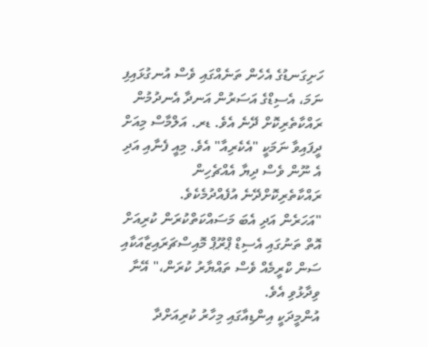ހަށިގަނޑުގެ އެހެން ތަނެއްގައި ވެސް އުނގުޅައިފި ނަމަ، އެސިޑްގެ އަސަރުން އަނދާ އެނދުމުން ރައްކާތެރިކޮށް ދޭނެ އެވެ. ޑރ. އަލްމާސް މިއަށް ދީފައިވާ ނަމަކީ "އެކެރިއާ" އެވެ. މިއީ ފެނާއި އަދި އެ ނޫން ވެސް ދިޔާ އެއްޗެހިން ރައްކާތެރިކޮށްދޭނެ އުފެއްދުމެކެވެ.
"އަހަރެން އަދި އެބަ މަސައްކަތްކުރަން ކުރިއަށް އޮތް ތަނުގައި އެސިޑް ޕްރޫޕް މޮއިސްޗަރައިޒާއަކާއި ސަން ކްރީމެއް ވެސް ތައްޔާރު ކުރަން،" އޭނާ ވިދާޅުވި އެވެ.
އުންމީދަކީ އިންޑިއާގައި މިހާރު ކުރިއަށްދާ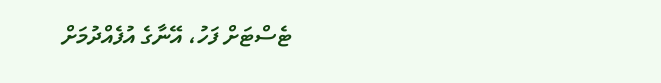ޓެސްޓަށް ފަހު، އޭނާގެ އުފެއްދުމަށް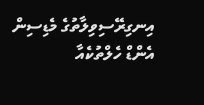އިނގިރޭސިވިލާތުގެ މެޑިސިން އެންޑް ހެލްތުކެއާ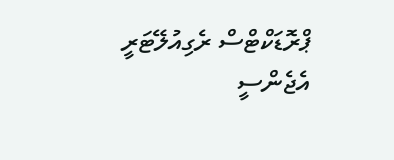ޕްރޮޑަކްޓްސް ރެގިއުލޭޓަރީ އެޖެންސީ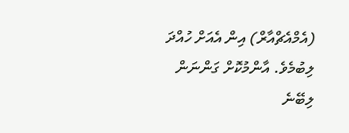(އެމްއެޗްއާރް) އިން އެއަށް ހުއްދަ ލިބުމެވެ. އާންމުކޮށް ގަންނަން ލިބޭނެ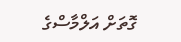ގޮތަށް އަލްމާސްގެ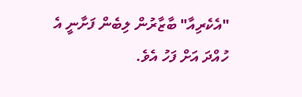"އެކެރިއާ" ބާޒާރުން ލިބެން ފަށާނީ އެ ހުއްދަ އަށް ފަހު އެވެ.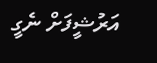އަރުޝީފަށް ނެގީ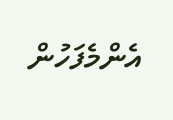އެންމެފަހުން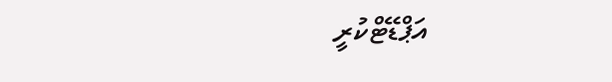އަޕްޑޭޓްކުރީ